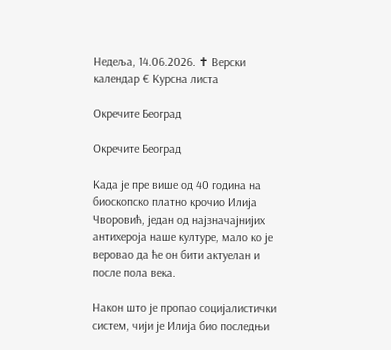Недеља, 14.06.2026. ✝ Верски календар € Курсна листа

Окречите Београд

Окречите Београд

Када је пре више од 40 година на биоскопско платно крочио Илија Чворовић, један од најзначајнијих антихероја наше културе, мало ко је веровао да ће он бити актуелан и после пола века.

Након што је пропао социјалистички систем, чији је Илија био последњи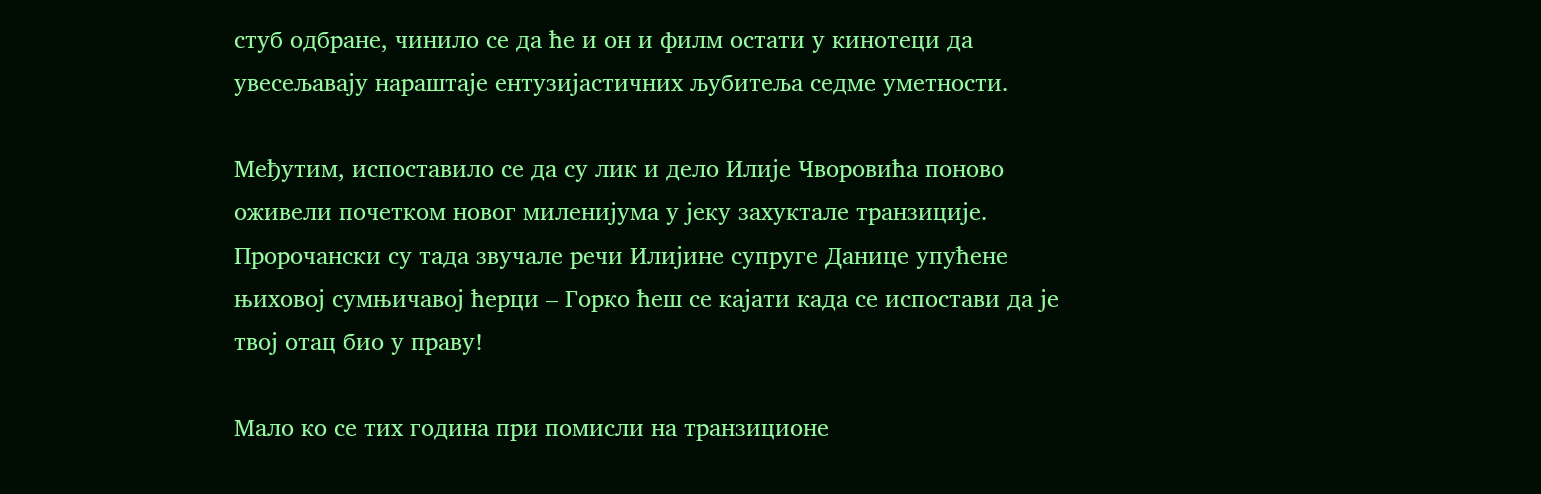стуб одбране, чинило се да ће и он и филм остати у кинотеци да увесељавају нараштаје ентузијастичних љубитеља седме уметности.

Међутим, испоставило се да су лик и дело Илије Чворовића поново оживели почетком новог миленијума у јеку захуктале транзиције. Пророчански су тада звучале речи Илијине супруге Данице упућене њиховој сумњичавој ћерци – Горко ћеш се кајати када се испостави да је твој отац био у праву!

Мало ко се тих година при помисли на транзиционе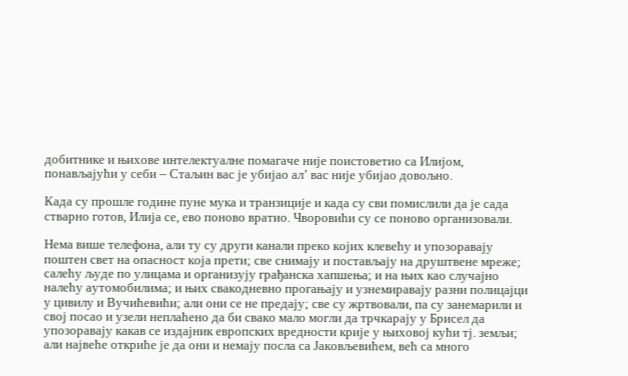добитнике и њихове интелектуалне помагаче није поистоветио са Илијом, понављајући у себи – Стаљин вас је убијао ал’ вас није убијао довољно.

Када су прошле године пуне мука и транзиције и када су сви помислили да је сада стварно готов, Илија се, ево поново вратио. Чворовићи су се поново организовали.

Нема више телефона, али ту су други канали преко којих клевећу и упозоравају поштен свет на опасност која прети; све снимају и постављају на друштвене мреже; салећу људе по улицама и организују грађанска хапшења; и на њих као случајно налећу аутомобилима; и њих свакодневно прогањају и узнемиравају разни полицајци у цивилу и Вучићевићи; али они се не предају; све су жртвовали, па су занемарили и свој посао и узели неплаћено да би свако мало могли да трчкарају у Брисел да упозоравају какав се издајник европских вредности крије у њиховој кући тј. земљи; али највеће откриће је да они и немају посла са Јаковљевићем, већ са много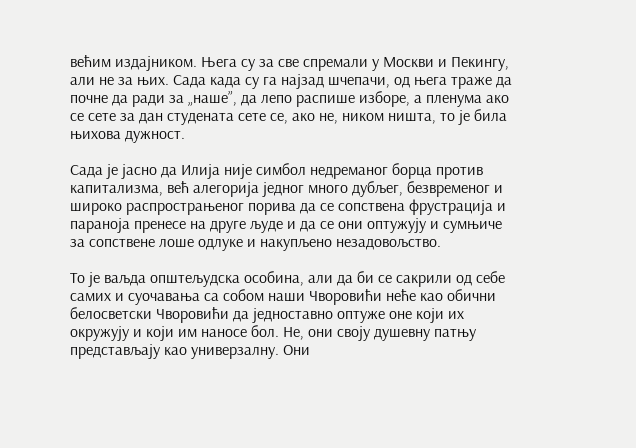већим издајником. Њега су за све спремали у Москви и Пекингу, али не за њих. Сада када су га најзад шчепачи, од њега траже да почне да ради за „наше”, да лепо распише изборе, а пленума ако се сете за дан студената сете се, ако не, ником ништа, то је била њихова дужност.

Сада је јасно да Илија није симбол недреманог борца против капитализма, већ алегорија једног много дубљег, безвременог и широко распрострањеног порива да се сопствена фрустрација и параноја пренесе на друге људе и да се они оптужују и сумњиче за сопствене лоше одлуке и накупљено незадовољство.

То је ваљда општељудска особина, али да би се сакрили од себе самих и суочавања са собом наши Чворовићи неће као обични белосветски Чворовићи да једноставно оптуже оне који их окружују и који им наносе бол. Не, они своју душевну патњу представљају као универзалну. Они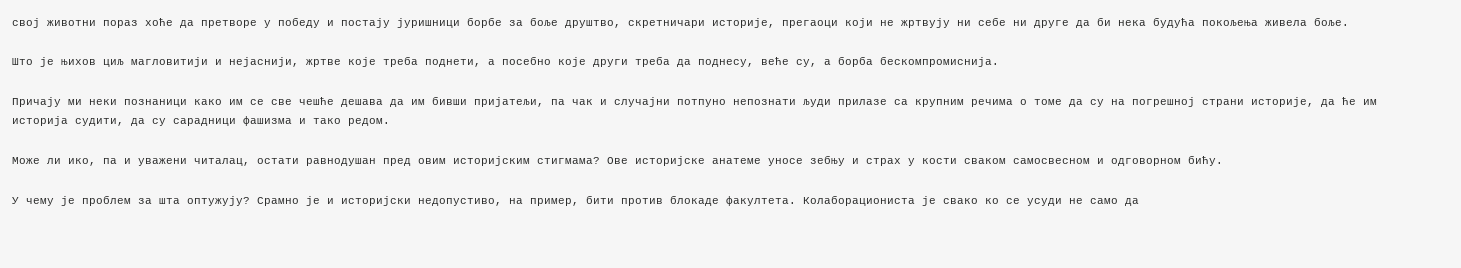свој животни пораз хоће да претворе у победу и постају јуришници борбе за боље друштво, скретничари историје, прегаоци који не жртвују ни себе ни друге да би нека будућа покољења живела боље.

Што је њихов циљ магловитији и нејаснији, жртве које треба поднети, а посебно које други треба да поднесу, веће су, а борба бескомпромиснија.

Причају ми неки познаници како им се све чешће дешава да им бивши пријатељи, па чак и случајни потпуно непознати људи прилазе са крупним речима о томе да су на погрешној страни историје, да ће им историја судити, да су сарадници фашизма и тако редом.

Може ли ико, па и уважени читалац, остати равнодушан пред овим историјским стигмама? Ове историјске анатеме уносе зебњу и страх у кости сваком самосвесном и одговорном бићу.

У чему је проблем за шта оптужују? Срамно је и историјски недопустиво, на пример, бити против блокаде факултета. Колаборациониста је свако ко се усуди не само да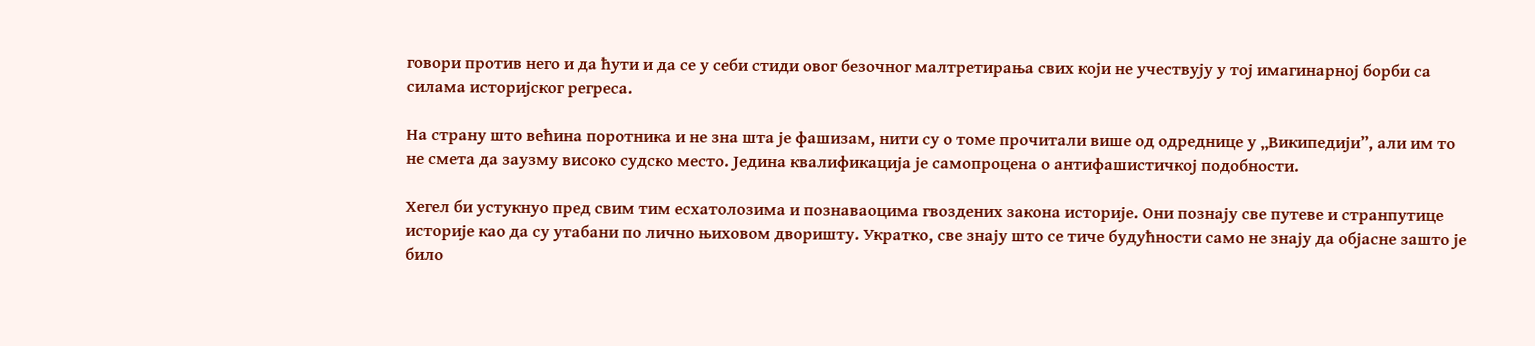говори против него и да ћути и да се у себи стиди овог безочног малтретирања свих који не учествују у тој имагинарној борби са силама историјског регреса.

На страну што већина поротника и не зна шта је фашизам, нити су о томе прочитали више од одреднице у „Википедији”, али им то не смета да заузму високо судско место. Једина квалификација је самопроцена о антифашистичкој подобности.

Хегел би устукнуо пред свим тим есхатолозима и познаваоцима гвоздених закона историје. Они познају све путеве и странпутице историје као да су утабани по лично њиховом дворишту. Укратко, све знају што се тиче будућности само не знају да објасне зашто је било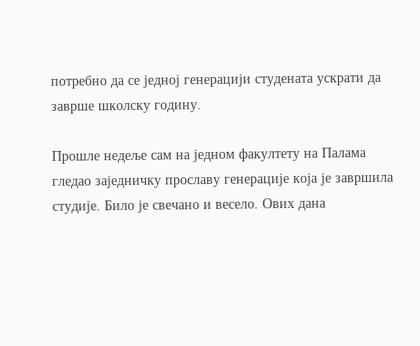потребно да се једној генерацији студената ускрати да заврше школску годину.

Прошле недеље сам на једном факултету на Палама гледао заједничку прославу генерације која је завршила студије. Било је свечано и весело. Ових дана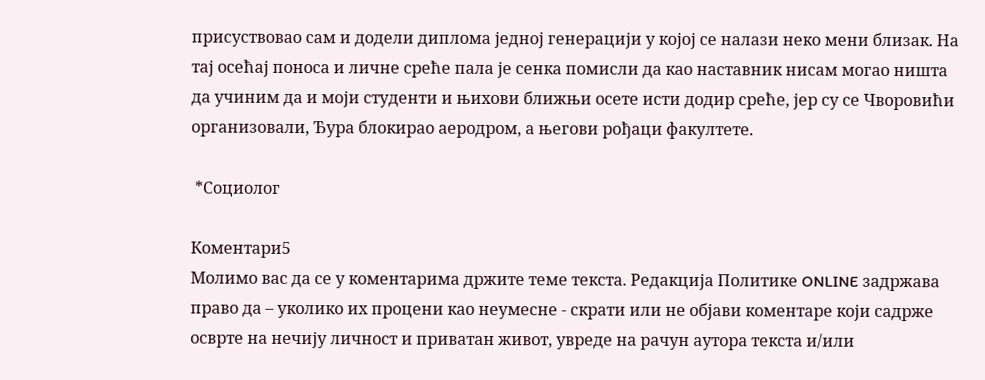присуствовао сам и додели диплома једној генерацији у којој се налази неко мени близак. На тај осећај поноса и личне среће пала је сенка помисли да као наставник нисам могао ништа да учиним да и моји студенти и њихови ближњи осете исти додир среће, јер су се Чворовићи организовали, Ђура блокирао аеродром, а његови рођаци факултете.

 *Социолог

Коментари5
Молимо вас да се у коментарима држите теме текста. Редакција Политике ONLINE задржава право да – уколико их процени као неумесне - скрати или не објави коментаре који садрже осврте на нечију личност и приватан живот, увреде на рачун аутора текста и/или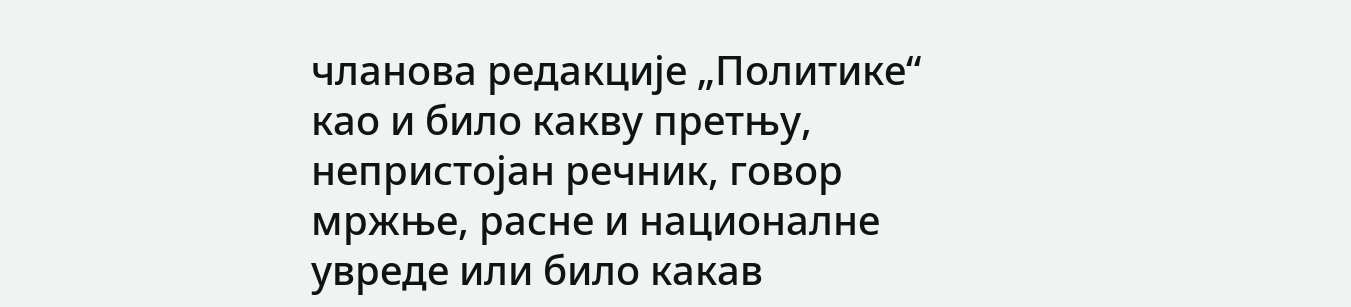чланова редакције „Политике“ као и било какву претњу, непристојан речник, говор мржње, расне и националне увреде или било какав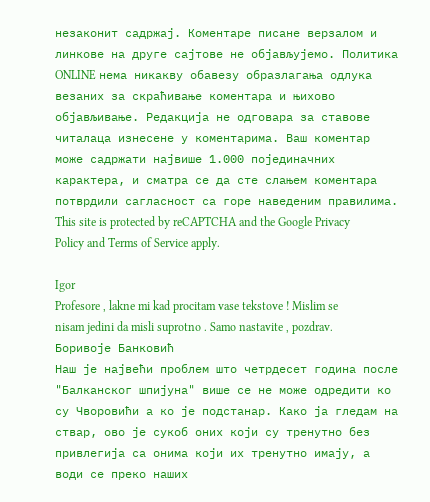незаконит садржај. Коментаре писане верзалом и линкове на друге сајтове не објављујемо. Политика ONLINE нема никакву обавезу образлагања одлука везаних за скраћивање коментара и њихово објављивање. Редакција не одговара за ставове читалаца изнесене у коментарима. Ваш коментар може садржати највише 1.000 појединачних карактера, и сматра се да сте слањем коментара потврдили сагласност са горе наведеним правилима.
This site is protected by reCAPTCHA and the Google Privacy Policy and Terms of Service apply.

Igor
Profesore , lakne mi kad procitam vase tekstove ! Mislim se nisam jedini da misli suprotno . Samo nastavite , pozdrav.
Боривоје Банковић
Наш је највећи проблем што четрдесет година после "Балканског шпијуна" више се не може одредити ко су Чворовићи а ко је подстанар. Како ја гледам на ствар, ово је сукоб оних који су тренутно без привлегија са онима који их тренутно имају, а води се преко наших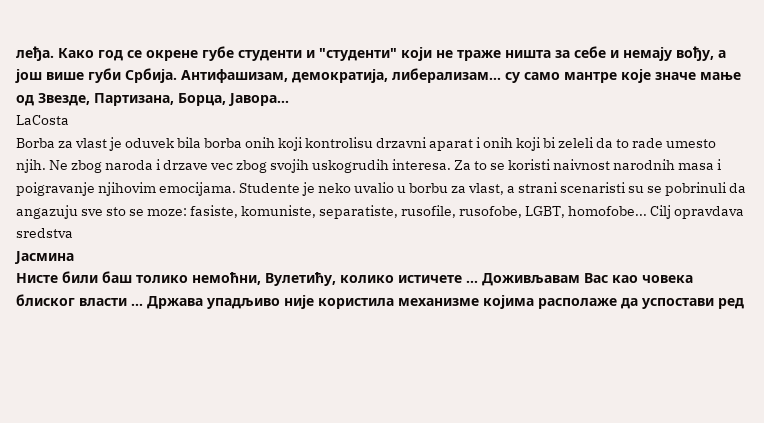леђа. Како год се окрене губе студенти и "студенти" који не траже ништа за себе и немају вођу, а још више губи Србија. Антифашизам, демократија, либерализам... су само мантре које значе мање од Звезде, Партизана, Борца, Јавора...
LaCosta
Borba za vlast je oduvek bila borba onih koji kontrolisu drzavni aparat i onih koji bi zeleli da to rade umesto njih. Ne zbog naroda i drzave vec zbog svojih uskogrudih interesa. Za to se koristi naivnost narodnih masa i poigravanje njihovim emocijama. Studente je neko uvalio u borbu za vlast, a strani scenaristi su se pobrinuli da angazuju sve sto se moze: fasiste, komuniste, separatiste, rusofile, rusofobe, LGBT, homofobe... Cilj opravdava sredstva
Јасмина
Нисте били баш толико немоћни, Вулетићу, колико истичете ... Доживљавам Вас као човека блиског власти ... Држава упадљиво није користила механизме којима располаже да успостави ред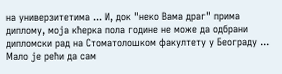на универзитетима ... И, док "неко Вама драг" прима диплому, моја кћерка пола године не може да одбрани дипломски рад на Стоматолошком факултету у Београду ... Мало је рећи да сам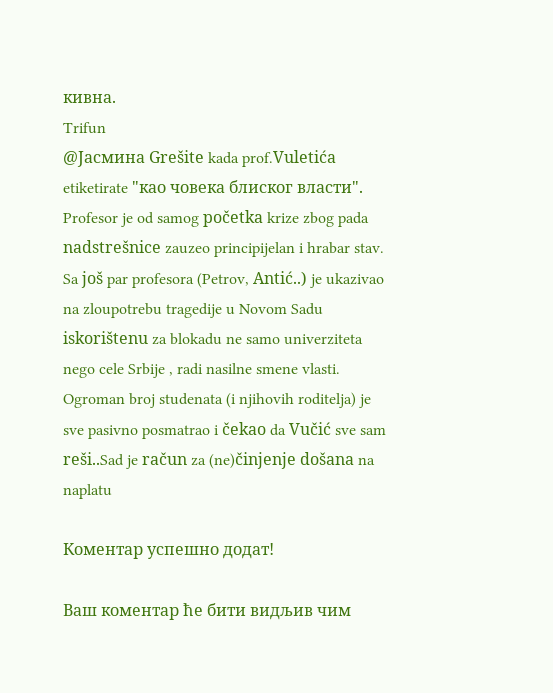кивна.
Trifun
@Јасмина Grešite kada prof.Vuletića etiketirate "као човека блиског власти". Profesor je od samog početka krize zbog pada nadstrešnice zauzeo principijelan i hrabar stav. Sa još par profesora (Petrov, Antić..) je ukazivao na zloupotrebu tragedije u Novom Sadu iskorištenu za blokadu ne samo univerziteta nego cele Srbije , radi nasilne smene vlasti. Ogroman broj studenata (i njihovih roditelja) je sve pasivno posmatrao i čekao da Vučić sve sam reši..Sad je račun za (ne)činjenje došana na naplatu

Комeнтар успeшно додат!

Ваш комeнтар ћe бити видљив чим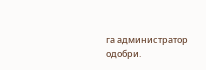га администратор одобри.